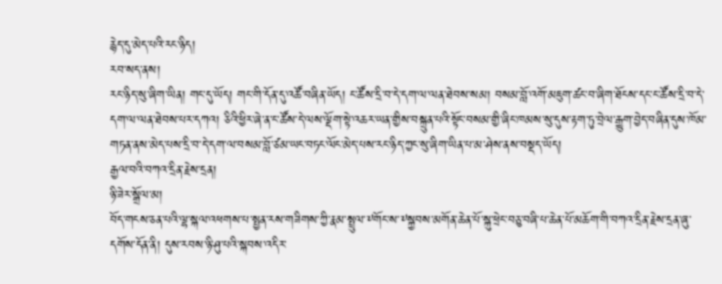རྙེད་དུ་མེད་པའི་རང་ཉིད།
རབ་སད་ནས།
རང་ཉིད་སུ་ཞིག་ཡིན། གང་དུ་ཡོད། གང་གི་དོན་དུ་འཚོ་བཞིན་ཡོད། ང་ཚོས་དྲི་བ་དེ་དག་ལ་ལན་ཐེབས་སམ། བསམ་བློ་འགོ་མཇུག་ཚང་བ་ཞིག་ཐོངས་དང་ང་ཚོས་དྲི་བ་དེ་དག་ལ་ལན་ཐེབས་པར་དཀའ། ཅིའི་ཕྱིར་ཞེ་ན་ང་ཚོས་དེ་ལས་ལྡོག་སྟེ་འཆར་ཡན་གྱིས་བསྐྲུན་པའི་སྟོང་བསམ་གྱི་ཞིང་ཁམས་སུ་དུས་རྟག་ཏུ་བྲེལ་རྒྱུག་བྱེད་བཞིན་དུས་ཁོམ་གཏན་ནས་མེད་པས་དྲི་བ་དེ་དག་ལ་བསམ་བློ་ཙམ་ཡང་བཏང་ལོང་མེད་པས་རང་ཉིད་ཀྱང་སུ་ཞིག་ཡིན་པ་མ་ཤེས་ནས་བསྡད་ཡོད།
རྒྱལ་བའི་བཀའ་དྲིན་རྗེས་དྲན།
ཉི་ཟེར་སྒྲོལ་མ།
བོད་གངས་ཅན་པའི་ལྷ་སྐལ་འཕགས་པ་སྤྱན་རས་གཟིགས་ཀྱི་རྣམ་སྤྲུལ་༸གོང་ས་༸སྐྱབས་མགོན་ཆེན་པོ་སྐུ་ཕྲེང་བཅུ་བཞི་པ་ཆེན་པོ་མཆོག་གི་བཀའ་དྲིན་རྗེས་དྲན་ཞུ་དགོས་དོན་ནི། དུས་རབས་ཉི་ཤུ་པའི་སྐབས་འདིར་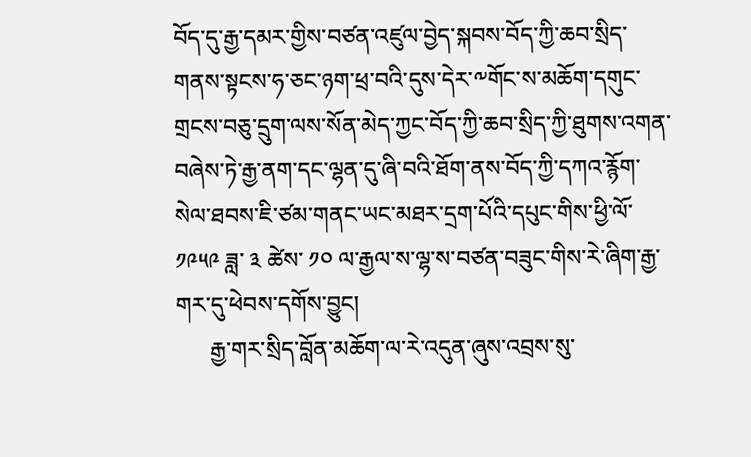བོད་དུ་རྒྱ་དམར་གྱིས་བཙན་འཛུལ་བྱེད་སྐབས་བོད་ཀྱི་ཆབ་སྲིད་གནས་སྟངས་ཧ་ཅང་ཉག་ཕྲ་བའི་དུས་དེར་༸གོང་ས་མཆོག་དགུང་གྲངས་བཅུ་དྲུག་ལས་སོན་མེད་ཀྱང་བོད་ཀྱི་ཆབ་སྲིད་ཀྱི་ཐུགས་འགན་བཞེས་ཏེ་རྒྱ་ནག་དང་ལྷན་དུ་ཞི་བའི་ཐོག་ནས་བོད་ཀྱི་དཀའ་རྙོག་སེལ་ཐབས་ཇི་ཙམ་གནང་ཡང་མཐར་དྲག་པོའི་དཔུང་གིས་ཕྱི་ལོ་ ༡༩༥༩ ཟླ་ ༣ ཚེས་ ༡༠ ལ་རྒྱལ་ས་ལྷ་ས་བཙན་བཟུང་གིས་རེ་ཞིག་རྒྱ་གར་དུ་ཕེབས་དགོས་བྱུང།
      རྒྱ་གར་སྲིད་བློན་མཆོག་ལ་རེ་འདུན་ཞུས་འབྲས་སུ་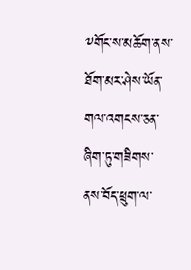༸གོང་ས་མཆོག་ནས་ཐོག་མར་ཤེས་ཡོན་གལ་འགངས་ཅན་ཞིག་ཏུ་གཟིགས་ནས་བོད་ཕྲུག་ལ་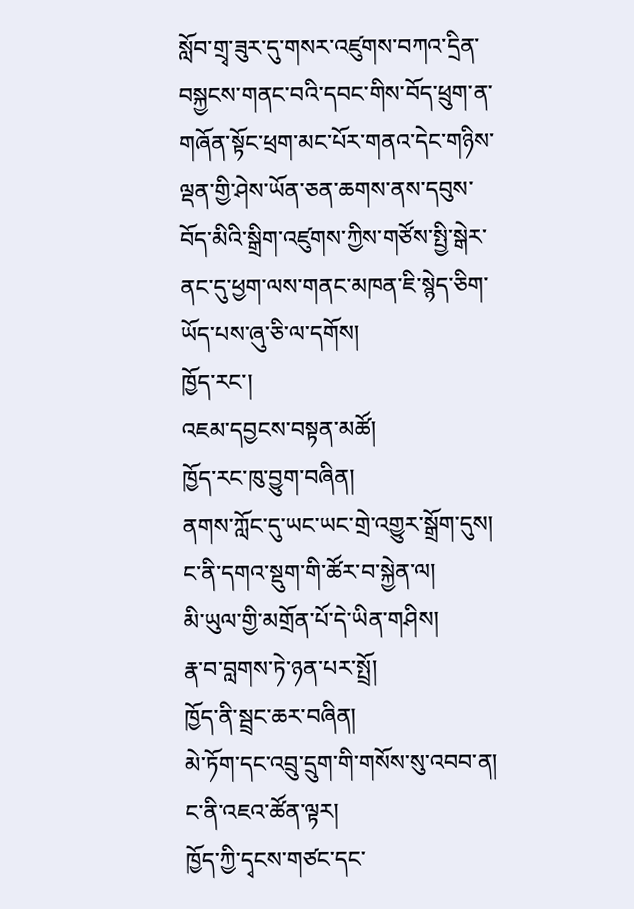སློབ་གྲྭ་ཟུར་དུ་གསར་འཛུགས་བཀའ་དྲིན་བསྐྱངས་གནང་བའི་དབང་གིས་བོད་ཕྲུག་ན་གཞོན་སྟོང་ཕྲག་མང་པོར་གནའ་དེང་གཉིས་ལྡན་གྱི་ཤེས་ཡོན་ཅན་ཆགས་ནས་དབུས་བོད་མིའི་སྒྲིག་འཛུགས་ཀྱིས་གཙོས་སྤྱི་སྒེར་ནང་དུ་ཕྱག་ལས་གནང་མཁན་ཇི་སྙེད་ཅིག་ཡོད་པས་ཞུ་ཅི་ལ་དགོས།
ཁྱོད་རང་།
འཇམ་དབྱངས་བསྟན་མཚོ།
ཁྱོད་རང་ཁུ་བྱུག་བཞིན།
ནགས་ཀློང་དུ་ཡང་ཡང་གྲེ་འགྱུར་སྒྲོག་དུས།
ང་ནི་དགའ་སྡུག་གི་ཚོར་བ་སྐྱེན་ལ།
མི་ཡུལ་གྱི་མགྲོན་པོ་དེ་ཡིན་གཤིས།
རྣ་བ་བླགས་ཏེ་ཉན་པར་སྤྲོ།
ཁྱོད་ནི་སྦྲང་ཆར་བཞིན།
མེ་ཏོག་དང་འབྲུ་དྲུག་གི་གསོས་སུ་འབབ་ན།
ང་ནི་འཇའ་ཚོན་ལྟར།
ཁྱོད་ཀྱི་དྭངས་གཙང་དང་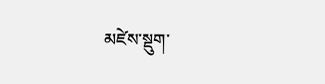མཛེས་སྡུག་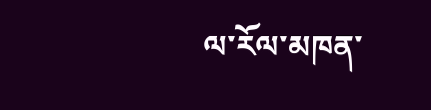ལ་རོལ་མཁན་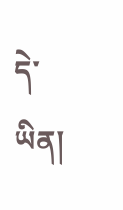དེ་ཡིན།